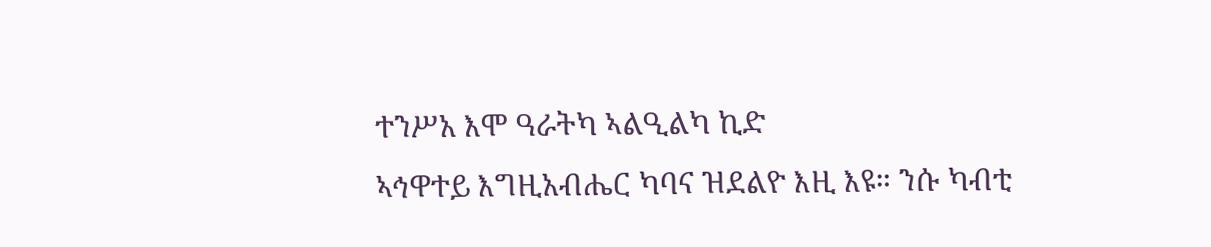ተንሥአ እሞ ዓራትካ ኣልዒልካ ኪድ
ኣኅዋተይ እግዚአብሔር ካባና ዝደልዮ እዚ እዩ። ንሱ ካብቲ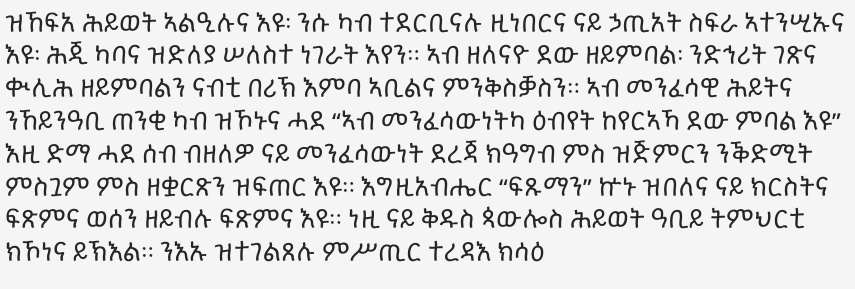ዝኸፍአ ሕይወት ኣልዒሉና እዩ፡ ንሱ ካብ ተደርቢናሉ ዚነበርና ናይ ኃጢአት ስፍራ ኣተንሢኡና እዩ፡ ሕጂ ካባና ዝድለያ ሠለስተ ነገራት እየን። ኣብ ዘለናዮ ደው ዘይምባል፡ ንድኅሪት ገጽና ቊሊሕ ዘይምባልን ናብቲ በሪኽ እምባ ኣቢልና ምንቅስቓስን። ኣብ መንፈሳዊ ሕይትና ንኸይንዓቢ ጠንቂ ካብ ዝኾኑና ሓደ “ኣብ መንፈሳውነትካ ዕብየት ከየርኣኻ ደው ምባል እዩ” እዚ ድማ ሓደ ሰብ ብዘለዎ ናይ መንፈሳውነት ደረጃ ክዓግብ ምስ ዝጅምርን ንቕድሚት ምስጓም ምስ ዘቋርጽን ዝፍጠር እዩ። እግዚአብሔር “ፍጹማን” ኵኑ ዝበለና ናይ ክርስትና ፍጽምና ወሰን ዘይብሉ ፍጽምና እዩ። ነዚ ናይ ቅዱስ ጳውሎስ ሕይወት ዓቢይ ትምህርቲ ክኾነና ይኽእል። ንእኡ ዝተገልጸሉ ምሥጢር ተረዳእ ክሳዕ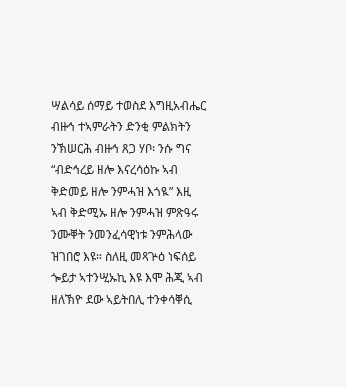ሣልሳይ ሰማይ ተወስደ እግዚአብሔር ብዙኅ ተኣምራትን ድንቂ ምልክትን ንኽሠርሕ ብዙኅ ጸጋ ሃቦ፡ ንሱ ግና “ብድኅረይ ዘሎ እናረሳዕኩ ኣብ ቅድመይ ዘሎ ንምሓዝ እጎዪ” እዚ ኣብ ቅድሚኡ ዘሎ ንምሓዝ ምጽዓሩ ንሙቐት ንመንፈሳዊነቱ ንምሕላው ዝገበሮ እዩ። ስለዚ መጻጕዕ ነፍሰይ ጐይታ ኣተንሢኡኪ እዩ እሞ ሕጂ ኣብ ዘለኽዮ ደው ኣይትበሊ ተንቀሳቐሲ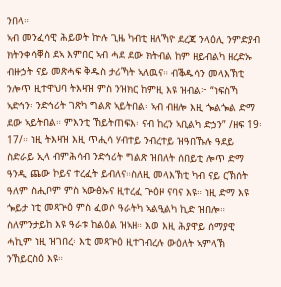ንበላ።
ኣብ መንፈሳዊ ሕይወት ኵሉ ጊዜ ካብቲ ዘለኻዮ ደረጃ ንላዕሊ ንምድያብ ክትንቀሳቐስ ደኣ እምበር ኣብ ሓደ ደው ክትብል ከም ዘይብልካ ዘረድኡ ብዙኃት ናይ መጽሓፍ ቅዱስ ታሪኻት ኣለዉና። ብቕዱሳን መላእኽቲ ንሎጥ ዚተዋህባ ትእዛዝ ምስ ንዝክር ከምዚ እዩ ዝብል፦ “ነፍስኻ ኣድኅን፡ ንድኅሪት ገጽካ ግልጽ ኣይትበል፡ ኣብ ብዘሎ እዚ ጐልጐል ድማ ደው ኣይትበል። ምእንቲ ኸይትጠፍእ፡ ናብ ከረን ኣቢልካ ድኃን” /ዘፍ 19፡17/። ነዚ ትእዛዝ እዚ ጥሒሳ ሃብተይ ንብረተይ ዝዓበኹሉ ዓደይ ስድራይ ኢላ ብምሕሳብ ንድኅሪት ግልጽ ዝበለት ሰበይቲ ሎጥ ድማ ዓንዲ ጨው ኮይና ተረፈት ይብለና።ስለዚ መላእኽቲ ካብ ናይ ርኽሰት ዓለም ስሒቦም ምስ ኣውፅኡና ዚተረፈ ጕዕዞ ናባና እዩ። ነዚ ድማ እዩ ጐይታ ነቲ መጻጕዕ ምስ ፈወሶ ዓራትካ ኣልዒልካ ኪድ ዝበሎ።
ስለምንታይከ እዩ ዓራቱ ከልዕል ዝኣዘ። እወ እዚ ሕያዋይ ሰማያዊ ሓኪም ነዚ ዝገበረ፡ እቲ መጻጕዕ ዚተገብረሉ ውዕለት ኣምላኽ ንኸይርስዕ እዩ።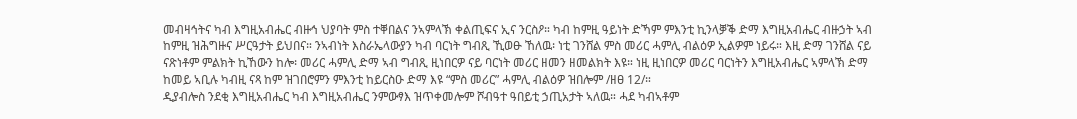መብዛኅትና ካብ እግዚአብሔር ብዙኅ ህያባት ምስ ተቐበልና ንኣምላኽ ቀልጢፍና ኢና ንርስዖ። ካብ ከምዚ ዓይነት ድኻም ምእንቲ ኪንላቓቕ ድማ እግዚአብሔር ብዙኃት ኣብ ከምዚ ዝሕግዙና ሥርዓታት ይህበና። ንኣብነት እስራኤላውያን ካብ ባርነት ግብጺ ኺወፁ ኸለዉ፡ ነቲ ገንሸል ምስ መሪር ሓምሊ ብልዕዎ ኢልዎም ነይሩ። እዚ ድማ ገንሸል ናይ ናጽነቶም ምልክት ኪኸውን ከሎ፡ መሪር ሓምሊ ድማ ኣብ ግብጺ ዚነበርዎ ናይ ባርነት መሪር ዘመን ዘመልክት እዩ። ነዚ ዚነበርዎ መሪር ባርነትን እግዚአብሔር ኣምላኽ ድማ ከመይ ኣቢሉ ካብዚ ናጻ ከም ዝገበሮምን ምእንቲ ከይርስዑ ድማ እዩ “ምስ መሪር” ሓምሊ ብልዕዎ ዝበሎም /ዘፀ 12/።
ዲያብሎስ ንደቂ እግዚአብሔር ካብ እግዚአብሔር ንምውፃእ ዝጥቀመሎም ሾብዓተ ዓበይቲ ኃጢአታት ኣለዉ። ሓደ ካብኣቶም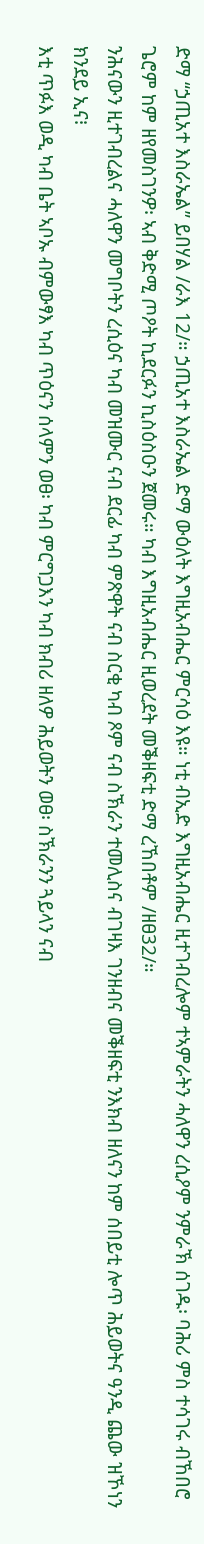ድማ “ኃጢአተ እስራኤል” ይበሃል /ራእ 12/። ኃጢአተ እስራኤል ድማ ውዕለት እግዚአብሔር ምርሳዕ እዩ። ነቲ ብኢድ እግዚአብሔር ዚተገብረሎም ተኣምራትን ሓለዋን ረሲዖም ንምራኽ ሰገዱ፡ ባሕሪ ምስ ተሳገሩ ብኸበሮ ጌሮም ከም ዘየመስገንዎ፡ ኣብ ቅድሚ ጦዖት ኪደርፉን ኪስዕስዑን ጀመሩ። ካብ እግዚአብሔር ዚወረደት መቕዘፍቲ ድማ ረኸበቶም /ዘፀ32/።
ንሕናውን ዚተገብረልና ሓለዋን መግቦትን ረሲዕና ካብ መዝሙር ናብ ደርፊ ካብ ምጽዋት ናብ ስርቂ ካብ ጾም ናብ ስኽራን ተመሊስና ብገዛእ ገንዘብና መቕዘፍቲ ንእክብ ዘለናን ከም ሰበይቲ ሎጥ ሕይወትና ዓንዲ ጨው ዝኾነን ክንደይ ኢና፧
እቲ ጥፉእ ወዲ ካብ ቤት ኣቦኡ ብምውፃእ ካብ ጥዕናን ሰላምን ወፀ፡ ካብ ምርግጋእን ካብ ክብሪ ዘለዎ ሕይወትን ወፀ፡ ስኽራንን ጓይላን ናብ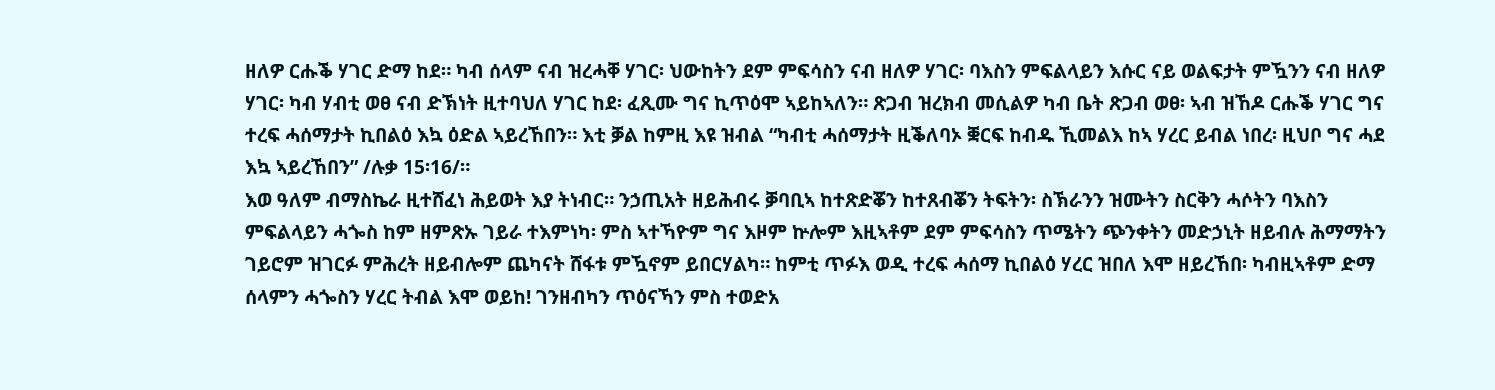ዘለዎ ርሑቕ ሃገር ድማ ከደ። ካብ ሰላም ናብ ዝረሓቐ ሃገር፡ ህውከትን ደም ምፍሳስን ናብ ዘለዎ ሃገር፡ ባእስን ምፍልላይን እሱር ናይ ወልፍታት ምዃንን ናብ ዘለዎ ሃገር፡ ካብ ሃብቲ ወፀ ናብ ድኽነት ዚተባህለ ሃገር ከደ፡ ፈጺሙ ግና ኪጥዕሞ ኣይከኣለን። ጽጋብ ዝረክብ መሲልዎ ካብ ቤት ጽጋብ ወፀ፡ ኣብ ዝኸዶ ርሑቕ ሃገር ግና ተረፍ ሓሰማታት ኪበልዕ እኳ ዕድል ኣይረኸበን። እቲ ቓል ከምዚ እዩ ዝብል “ካብቲ ሓሰማታት ዚቕለባኦ ቛርፍ ከብዱ ኺመልእ ከኣ ሃረር ይብል ነበረ፡ ዚህቦ ግና ሓደ እኳ ኣይረኸበን” /ሉቃ 15፡16/።
እወ ዓለም ብማስኬራ ዚተሸፈነ ሕይወት እያ ትነብር። ንኃጢአት ዘይሕብሩ ቓባቢኣ ከተጽድቖን ከተጸብቖን ትፍትን፡ ስኽራንን ዝሙትን ስርቅን ሓሶትን ባእስን ምፍልላይን ሓጐስ ከም ዘምጽኡ ገይራ ተእምነካ፡ ምስ ኣተኻዮም ግና እዞም ኵሎም እዚኣቶም ደም ምፍሳስን ጥሜትን ጭንቀትን መድኃኒት ዘይብሉ ሕማማትን ገይሮም ዝገርፉ ምሕረት ዘይብሎም ጨካናት ሸፋቱ ምዃኖም ይበርሃልካ። ከምቲ ጥፉእ ወዲ ተረፍ ሓሰማ ኪበልዕ ሃረር ዝበለ እሞ ዘይረኸበ፡ ካብዚኣቶም ድማ ሰላምን ሓጐስን ሃረር ትብል እሞ ወይከ! ገንዘብካን ጥዕናኻን ምስ ተወድአ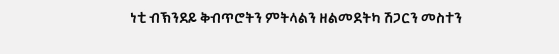ነቲ ብኽንደይ ቅብጥሮትን ምትላልን ዘልመደትካ ሽጋርን መስተን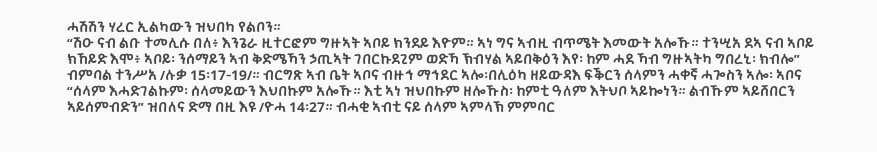ሓሽሽን ሃረር ኢልካውን ዝህበካ የልቦን።
“ሽዑ ናብ ልቡ ተመሊሱ በለ፥ እንጌራ ዚተርፎም ግዙኣት ኣቦይ ክንደይ እዮም። ኣነ ግና ኣብዚ ብጥሜት እመውት አሎኹ። ተንሢአ ደኣ ናብ ኣቦይ ክኸይድ እሞ፥ ኣቦይ፡ ንሰማይን ኣብ ቅድሜኻን ኃጢኣት ገበርኩደጊም ወድኻ ኽብሃል ኣይበቅዕን እየ፡ ከም ሓደ ኻብ ግዙኣትካ ግበረኒ፡ ክብሎ” ብምባል ተንሥአ /ሉቃ 15፡17-19/። ብርግጽ ኣብ ቤት ኣቦና ብዙኅ ማኅደር ኣሎ፡በሊዕካ ዘይውዳእ ፍቕርን ሰላምን ሓቀኛ ሓጐስን ኣሎ፡ ኣቦና “ሰላም እሓድገልኩም፡ ሰላመይውን እህበኩም አሎኹ። እቲ ኣነ ዝህበኩም ዘሎኹስ፡ ከምቲ ዓለም እትህቦ ኣይኰነን። ልብኹም ኣይሸበርን ኣይሰምብድን” ዝበለና ድማ በዚ እዩ /ዮሓ 14፡27። ብሓቂ ኣብቲ ናይ ሰላም ኣምላኽ ምምባር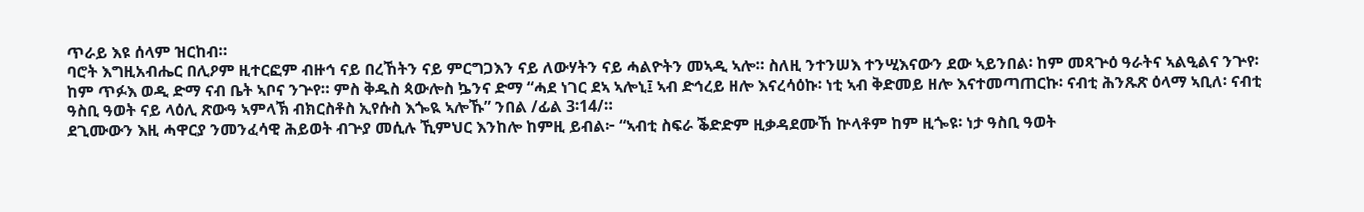ጥራይ እዩ ሰላም ዝርከብ።
ባሮት እግዚአብሔር በሊዖም ዚተርፎም ብዙኅ ናይ በረኸትን ናይ ምርግጋእን ናይ ለውሃትን ናይ ሓልዮትን መኣዲ ኣሎ። ስለዚ ንተንሠእ ተንሢእናውን ደው ኣይንበል፡ ከም መጻጕዕ ዓራትና ኣልዒልና ንጕየ፡ ከም ጥፉእ ወዲ ድማ ናብ ቤት ኣቦና ንጕየ። ምስ ቅዱስ ጳውሎስ ኴንና ድማ “ሓደ ነገር ደኣ ኣሎኒ፤ ኣብ ድኅረይ ዘሎ እናረሳዕኩ፡ ነቲ ኣብ ቅድመይ ዘሎ እናተመጣጠርኩ፡ ናብቲ ሕንጹጽ ዕላማ ኣቢለ፡ ናብቲ ዓስቢ ዓወት ናይ ላዕሊ ጽውዓ ኣምላኽ ብክርስቶስ ኢየሱስ እጐዪ ኣሎኹ” ንበል /ፊል 3፡14/።
ደጊሙውን እዚ ሓዋርያ ንመንፈሳዊ ሕይወት ብጕያ መሲሉ ኺምህር እንከሎ ከምዚ ይብል፦ “ኣብቲ ስፍራ ቕድድም ዚቃዳደሙኸ ኵላቶም ከም ዚጐዩ፡ ነታ ዓስቢ ዓወት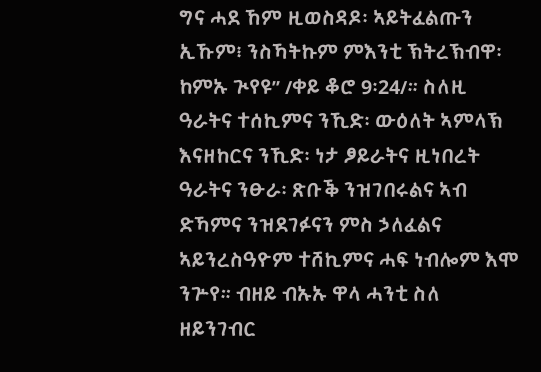ግና ሓደ ኸም ዚወስዳዶ፡ ኣይትፈልጡን ኢኹም፧ ንስኻትኩም ምእንቲ ኽትረኽብዋ፡ ከምኡ ጒየዩ” /ቀይ ቆሮ 9፡24/። ስለዚ ዓራትና ተሰኪምና ንኺድ፡ ውዕለት ኣምላኽ እናዘከርና ንኺድ፡ ነታ ፆይራትና ዚነበረት ዓራትና ንፁራ፡ ጽቡቕ ንዝገበሩልና ኣብ ድኻምና ንዝደገፉናን ምስ ኃለፈልና ኣይንረስዓዮም ተሸኪምና ሓፍ ነብሎም እሞ ንጕየ። ብዘይ ብኡኡ ዋላ ሓንቲ ስለ ዘይንገብር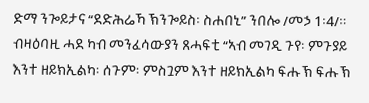ድማ ንጐይታና “ደድሕሬኻ ኽንጐይስ፡ ስሐበኒ” ንበሎ /መኃ 1፡4/።
ብዛዕባዚ ሓደ ካብ መንፈሳውያን ጸሓፍቲ “ኣብ መገዲ ጉየ፡ ምጉያይ እንተ ዘይክኢልካ፡ ሰጉም፡ ምስጓም እንተ ዘይክኢልካ ፍሑኽ ፍሑኽ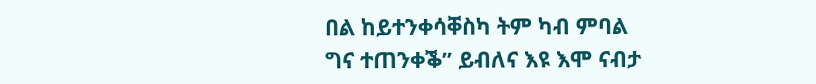በል ከይተንቀሳቐስካ ትም ካብ ምባል ግና ተጠንቀቕ” ይብለና እዩ እሞ ናብታ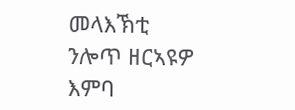መላእኽቲ ንሎጥ ዘርኣዩዎ እምባ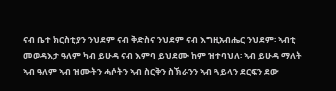ናብ ቤተ ክርስቲያን ንህደም ናብ ቅድስና ንህደም ናብ እግዚአብሔር ንህደም፡ ኣብቲ መወዳእታ ዓለም ካብ ይሁዳ ናብ እምባ ይህደሙ ከም ዝተባህለ፡ ኣብ ይሁዳ ማለት ኣብ ዓለም ኣብ ዝሙትን ሓሶትን ኣብ ስርቅን ስኽራንን ኣብ ጓይላን ደርፍን ደው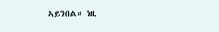ኣይንበል። ነዚ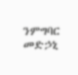ንምግባር መድኃኒ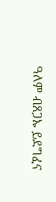ዓለም ብጸጋኡ ይደግፈና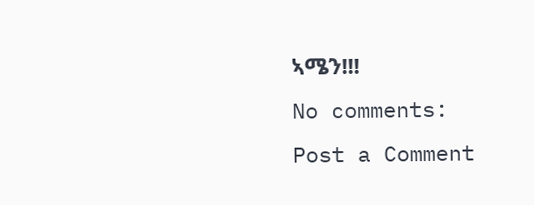ኣሜን!!!
No comments:
Post a Comment